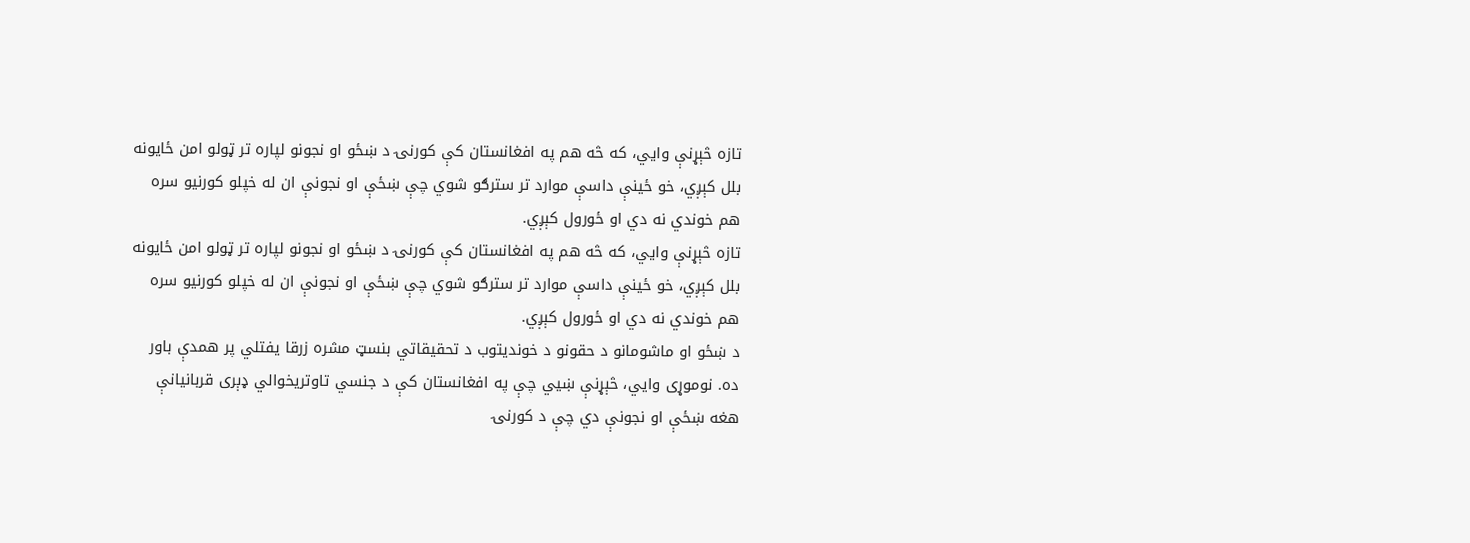تازه څېړنې وايي، كه څه هم په افغانستان كې كورنۍ د ښځو او نجونو لپاره تر ټولو امن ځايونه بلل كېږي، خو ځینې داسې موارد تر سترګو شوي چې ښځې او نجونې ان له خپلو كورنيو سره هم خوندي نه دي او ځورول کېږي.
تازه څېړنې وايي، كه څه هم په افغانستان كې كورنۍ د ښځو او نجونو لپاره تر ټولو امن ځايونه بلل كېږي، خو ځینې داسې موارد تر سترګو شوي چې ښځې او نجونې ان له خپلو كورنيو سره هم خوندي نه دي او ځورول کېږي.
د ښځو او ماشومانو د حقونو د خونديتوب د تحقيقاتي بنسټ مشره زرقا يفتلي پر همدې باور ده. نوموړی وايي، څېړنې ښیي چې په افغانستان كې د جنسي تاوتریخوالي ډېری قربانيانې هغه ښځې او نجونې دي چې د کورنۍ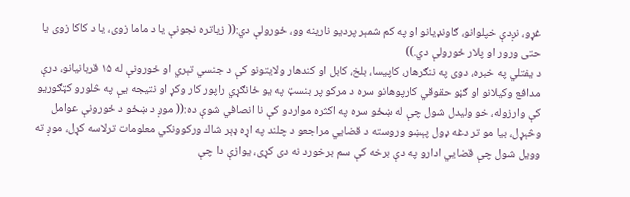غړو، نږدې خپلوانو، ګاونډیانو او په کم شمېر پردیو نارینه وو، ځورولې دي:(( زياتره نجونې يا د ماما زوى، يا د كاكا زوى يا حتى ورور او پلار ځورولې دي.))
د يفتلي په خبره، دوى په ننګرهار، كاپيسا، بلخ، كابل او كندهار ولایتونو كې د جنسي تېري او ځورونې له ۱۵ قربانيانو، درې مدافع وكيلانو او ګڼو حقوقي كارپوهانو سره د مركو پر بنسټ په يو ځانګړي راپور كار وكړ او نتيجه يې په څلورو كټګوريو كې وارزوله، خو وليدل شول چې له ښځو سره په اكثره مواردو كې نا انصافي شوې ده:(( موږ د ښځو د ځورونې عوامل وڅېړل، بيا مو تر دغه ډول پېښو وروسته د قضايي مراجعو د چلند په اړه ډېر شاك وركوونكي معلومات ترلاسه كړل، موږ ته وويل شول چې قضايي ادارو په دې برخه كې سم برخورد نه دى كړى، يوازې دا چې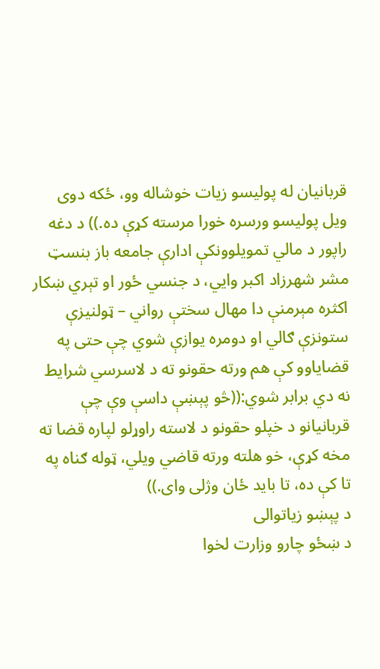قربانيان له پوليسو زيات خوشاله وو، ځكه دوى ويل پوليسو ورسره خورا مرسته كړې ده.)) د دغه راپور د مالي تمويلوونكې ادارې جامعه باز بنسټ مشر شهرزاد اكبر وايي، د جنسي ځور او تېري ښكار اكثره مېرمنې دا مهال سختې رواني – ټولنيزې ستونزې ګالي او دومره يوازې شوي چې حتى په قضاياوو كې هم ورته حقونو ته د لاسرسي شرايط نه دي برابر شوي:((څو پېښې داسې وې چې قربانيانو د خپلو حقونو د لاسته راوړلو لپاره قضا ته مخه كړې، خو هلته ورته قاضي ويلي، ټوله ګناه په تا كې ده، تا بايد ځان وژلى واى.))
د پېښو زیاتوالی
د ښځو چارو وزارت لخوا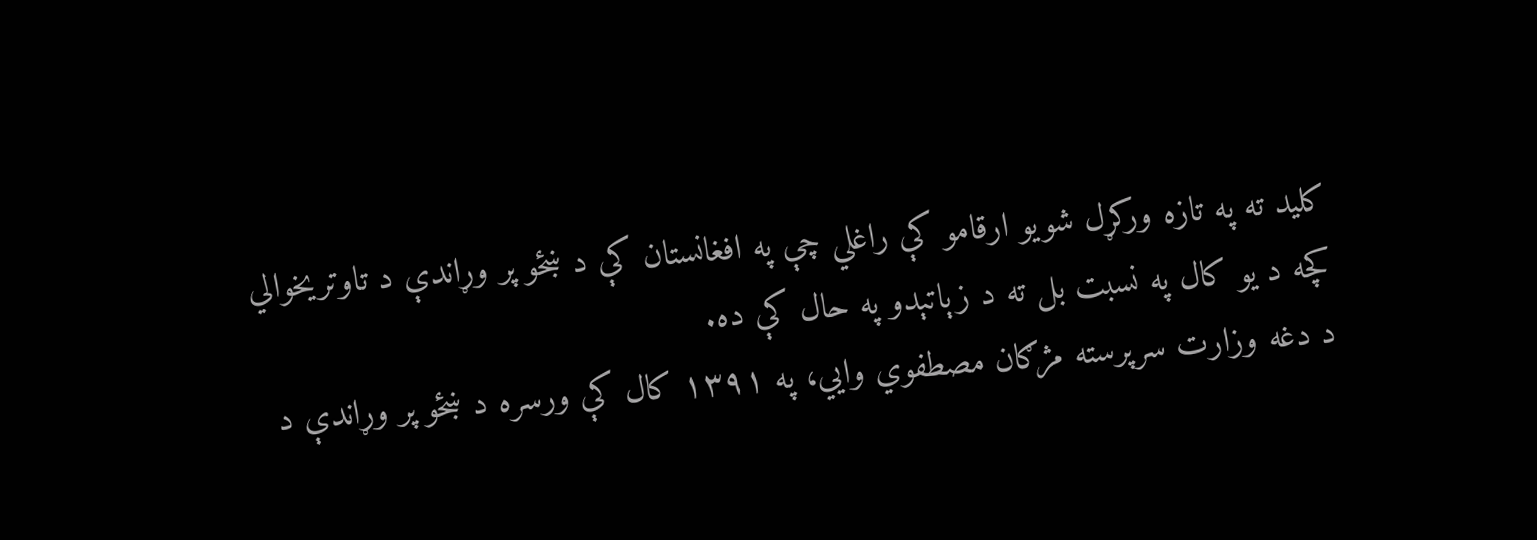كليد ته په تازه وركړل شويو ارقامو كې راغلي چې په افغانستان كې د ښځو پر وړاندې د تاوتريخوالي كچه د يو كال په نسبت بل ته د زېاتېدو په حال كې ده.
د دغه وزارت سرپرسته مژګان مصطفوي وايي، په ۱۳۹۱ كال كې ورسره د ښځو پر وړاندې د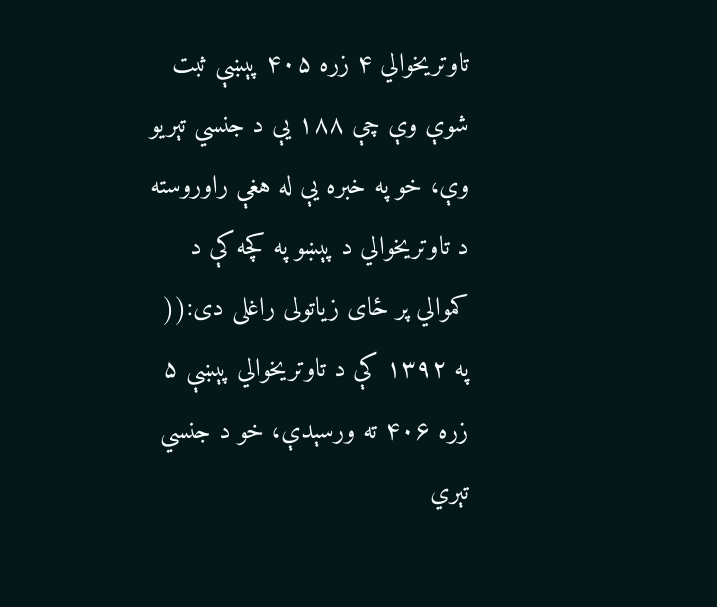تاوتريخوالي ۴ زره ۴۰۵ پېښې ثبت شوې وې چې ۱۸۸ يې د جنسي تېريو وې، خو په خبره يې له هغې راوروسته د تاوتريخوالي د پېښو په كچه كې د كموالي پر ځاى زياتولى راغلى دى:(( په ۱۳۹۲ کې د تاوتريخوالي پېښې ۵ زره ۴۰۶ ته ورسېدې، خو د جنسي تېري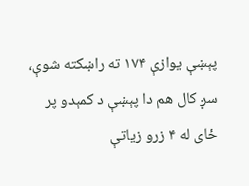پېښې يوازې ۱۷۴ ته راښكته شوې، سږ كال هم دا پېښې د كمېدو پر ځاى له ۴ زرو زياتې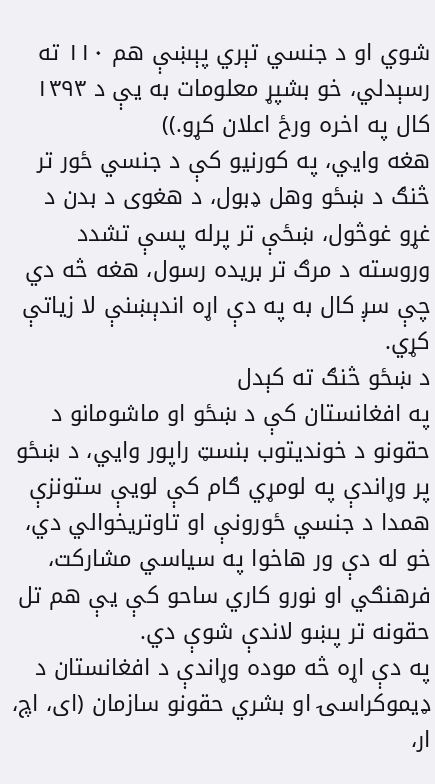شوي او د جنسي تېري پېښې هم ۱۱۰ ته رسېدلي، خو بشپړ معلومات به يې د ۱۳۹۳ كال په اخره ورځ اعلان كړو.))
هغه وايي، په كورنيو كې د جنسي ځور تر څنګ د ښځو وهل ډبول، د هغوى د بدن د غړو غوڅول، ښځې تر پرله پسې تشدد وروسته د مرګ تر بريده رسول، هغه څه دي چې سږ كال به په دې اړه اندېښنې لا زياتې كړي.
د ښځو څنګ ته کېدل
په افغانستان كې د ښځو او ماشومانو د حقونو د خونديتوب بنسټ راپور وايي، د ښځو پر وړاندې په لومړي ګام كې لويې ستونزې همدا د جنسي ځورونې او تاوتريخوالي دي، خو له دې ور هاخوا په سياسي مشاركت، فرهنګي او نورو كاري ساحو كې يې هم تل حقونه تر پښو لاندې شوې دي.
په دې اړه څه موده وړاندې د افغانستان د ډيموكراسۍ او بشري حقونو سازمان (اى، اچ، ار،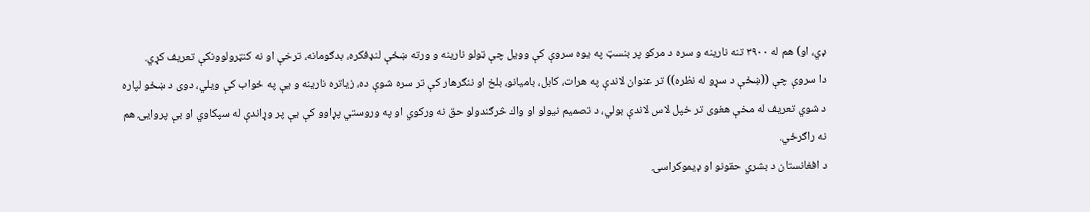ډي، او) هم له ۳۹۰۰ تنه نارينه و سره د مركو پر بنسټ په يوه سروې كې وويل چې ټولو نارينه و ورته ښځې لنډفكره، بدګومانه، ترخې او نه كنټرولوونكې تعريف كړي.
دا سروې چې ((ښځې د سړو له نظره)) تر عنوان لاندې په هرات، كابل، باميانو، بلخ او ننګرهار كې تر سره شوې ده، زياتره نارينه و يې په ځواب كې ويلي، دوى د ښځو لپاره د شوي تعريف له مخې هغوى تر خپل لاس لاندې بولي، د تصميم نيولو او واك څرګندولو حق نه وركوي او په وروستي پړاوو کې يې پر وړاندې له سپكاوي او بې پروايۍ هم نه راګرځي.
د افغانستان د بشري حقونو او ډيموکراسۍ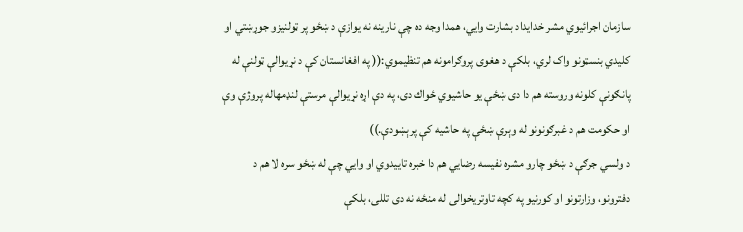سازمان اجرائيوي مشر خدايداد بشارت وايي، همدا وجه ده چې نارينه نه يوازې د ښځو پر ټولنيزو جوړښتي او کليدي بنسټونو واک لري، بلکې د هغوى پروګرامونه هم تنظيموي:(( په افغانستان كې د نړيوالې ټولنې له پانګونې كلونه وروسته هم دا دى ښځې يو حاشيوي ځواك دى، په دې اړه نړيوالې مرستې لنډمهاله پروژې وې او حكومت هم د غبرګونونو له وېرې ښځې په حاشیه کې پرېښودې.))
د ولسي جرګې د ښځو چارو مشره نفيسه رضايي هم دا خبره تاييدوي او وايي چې له ښځو سره لا هم د دفترونو، وزارتونو او کورنيو په کچه تاوتريخوالى له منځه نه دى تللى، بلكې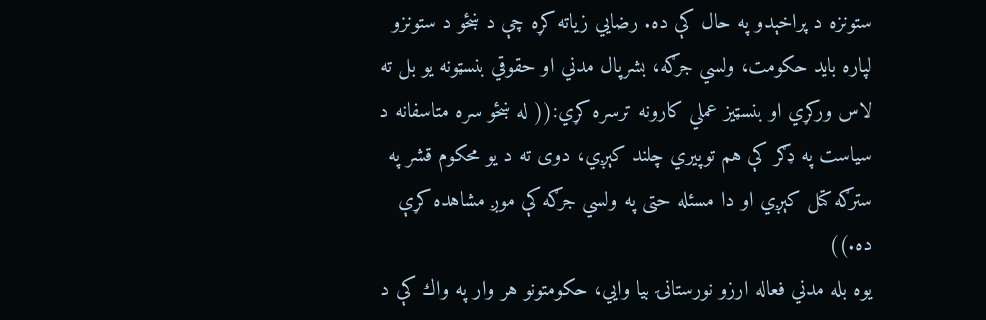ستونزه د پراخېدو په حال كې ده. رضايي زياته کړه چې د ښځو د ستونزو لپاره بايد حکومت، ولسي جرګه، بشرپال مدني او حقوقي بنسټونه يو بل ته لاس ورکړي او بنسټيز عملي کارونه ترسره کړي:(( له ښځو سره متاسفانه د سياست په ډګر كې هم توپيري چلند كېږي، دوى ته د يو محكوم قشر په سترګه كتل كېږي او دا مسئله حتى په ولسي جرګه كې موږ مشاهده كړې ده.))
يوه بله مدني فعاله ارزو نورستانۍ بيا وايي، حكومتونو هر وار په واك كې د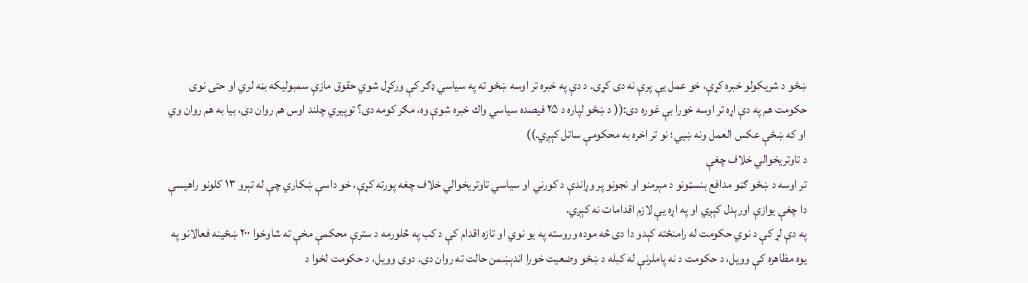ښځو د شريكولو خبره كړې، خو عمل يې پرې نه دى كړى. د دې په خبره تر اوسه ښځو ته په سياسي ډګر كې وركړل شوي حقوق مازې سمبوليكه بڼه لري او حتى نوى حكومت هم په دې اړه تر اوسه خورا بې غوره دى:(( د ښځو لپاره د ۲۵ فيصده سياسي واك خبره شوې وه، مګر كومه دى؟ توپيري چلند اوس هم روان دى، بيا به هم روان وي او كه ښځې عكس العمل ونه ښيي؛ نو تر اخره به محكومې ساتل كېږي.))
د تاوتريخوالي خلاف چغې
تر اوسه د ښځو ګڼو مدافع بنسټونو د مېرمنو او نجونو پر وړاندې د كورني او سياسي تاوتريخوالي خلاف چغه پورته كړې، خو داسې ښكاري چې له تېرو ۱۳ كلونو راهيسې دا چغې يوازې اورېدل كېږي او په اړه يې لازم اقدامات نه كېږي.
په دې لړ كې د نوي حكومت له رامنځته كېدو دا دى څه موده وروسته په يو نوي او تازه اقدام كې د كب په څلورمه د سترې محكمې مخې ته شاوخوا ۲۰۰ ښځينه فعالانو په يوه مظاهره كې وويل، د حكومت د نه پاملرنې له كبله د ښځو وضعيت خورا اندېښمن حالت ته روان دى. دوى وويل، د حكومت لخوا د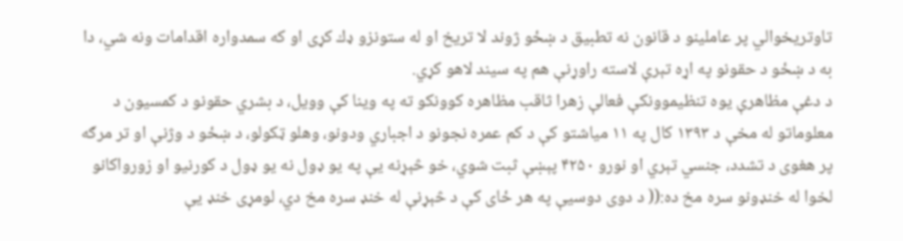تاوتريخوالي پر عاملينو د قانون نه تطبيق د ښځو ژوند لا تريخ او له ستونزو ډك كړى او كه سمدواره اقدامات ونه شي، دا به د ښځو د حقونو په اړه تېرې لاسته راوړنې هم په سيند لاهو كړي.
د دغې مظاهرې يوه تنظيموونكې فعالې زهرا ثاقب مظاهره کوونکو ته په وينا كې وويل، د بشري حقونو د كمسيون د معلوماتو له مخې د ۱۳۹۳ كال په ۱۱ مياشتو كې د كم عمره نجونو د اجباري ودونو، وهلو ټكولو، د ښځو د وژنې او تر مرګه پر هغوى د تشدد، جنسي تېري او نورو ۴۲۵۰ پېښې ثبت شوي، خو څېړنه يې په يو ډول نه يو ډول د كورنيو او زورواكانو لخوا له خنډونو سره مخ ده:(( د دوى دوسيې په هر ځاى كې د څېړنې له خنډ سره مخ دي، لومړى خنډ يې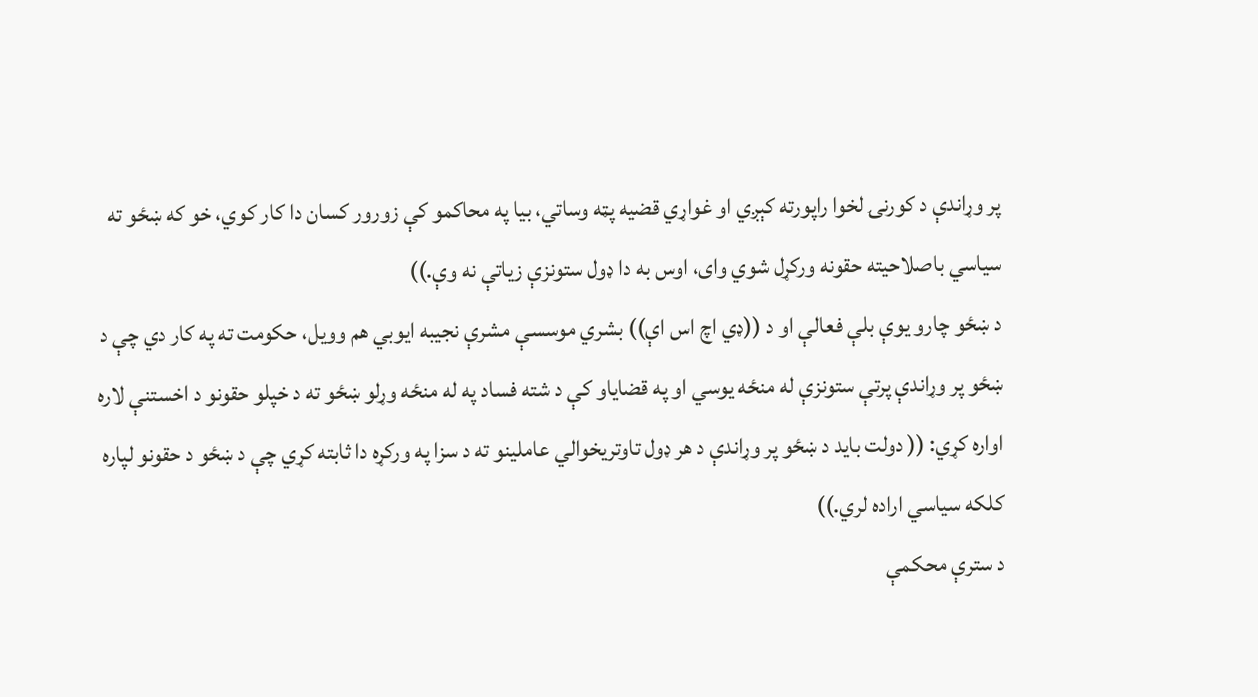پر وړاندې د كورنۍ لخوا راپورته كېږي او غواړي قضيه پټه وساتي، بيا په محاكمو كې زورور كسان دا كار كوي، خو كه ښځو ته سياسي باصلاحيته حقونه وركړل شوي واى، اوس به دا ډول ستونزې زياتې نه وې.))
د ښځو چارو يوې بلې فعالې او د ((ډي اچ اس اې)) بشري موسسې مشرې نجيبه ايوبي هم وويل، حكومت ته په كار دي چې د ښځو پر وړاندې پرتې ستونزې له منځه يوسي او په قضاياو كې د شته فساد په له منځه وړلو ښځو ته د خپلو حقونو د اخستنې لاره اواره كړي: (( دولت بايد د ښځو پر وړاندې د هر ډول تاوتريخوالي عاملينو ته د سزا په وركړه دا ثابته كړي چې د ښځو د حقونو لپاره كلكه سیاسي اراده لري.))
د سترې محكمې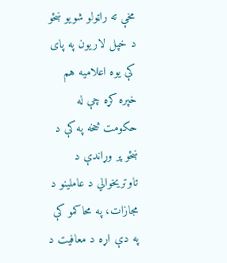مخې ته راټولو شويو ښځو د خپل لاريون په پاى كې يوه اعلاميه هم خپره كړه چې له حكومت څخه په كې د ښځو پر وړاندې د تاوتريخوالي د عاملينو د مجازات، په محاكمو كې په دې اړه د معافيت د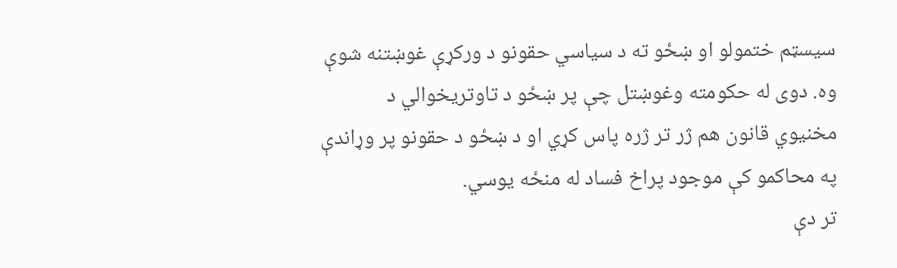سيسټم ختمولو او ښځو ته د سياسي حقونو د وركړې غوښتنه شوې وه. دوى له حكومته وغوښتل چې پر ښځو د تاوتريخوالي د مخنيوي قانون هم ژر تر ژره پاس كړي او د ښځو د حقونو پر وړاندې په محاكمو كې موجود پراخ فساد له منځه يوسي.
تر دې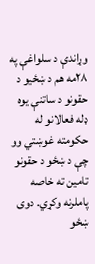وړاندې د سلواغې په ۲۸مه هم د ښځيو د حقونو د ساتنې يوه ډله فعالانو له حكومته غوښتي وو چې د ښځو د حقونو تامين ته خاصه پاملرنه وكړي. دوى ښځو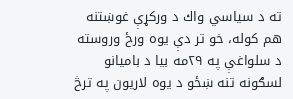ته د سياسي واك د وركړې غوښتنه هم كوله، خو تر دې يوه ورځ وروسته د سلواغې په ۲۹مه بيا د باميانو لسګونه تنه ښځو د يوه لاريون په ترڅ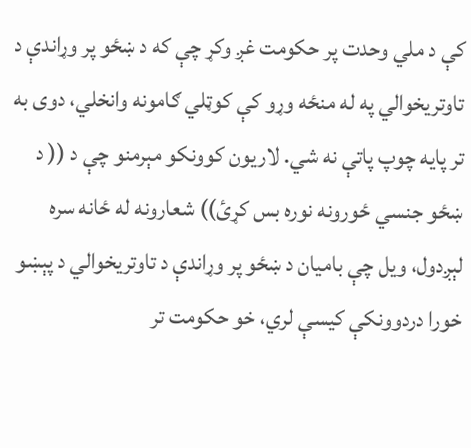كې د ملي وحدت پر حكومت غږ وكړ چې كه د ښځو پر وړاندې د تاوتريخوالي په له منځه وړو كې كوټلي ګامونه وانخلي، دوى به تر پایه چوپ پاتې نه شي. لاريون كوونكو مېرمنو چې د (( د ښځو جنسي ځورونه نوره بس كړئ)) شعارونه له ځانه سره لېږدول، ويل چې باميان د ښځو پر وړاندې د تاوتريخوالي د پېښو خورا دردوونكې كيسې لري، خو حكومت تر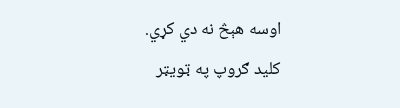اوسه هېڅ نه دي كړي.
کلید ګروپ په ټویټر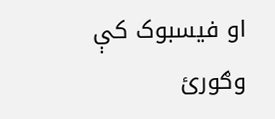او فیسبوک کې وګورئ